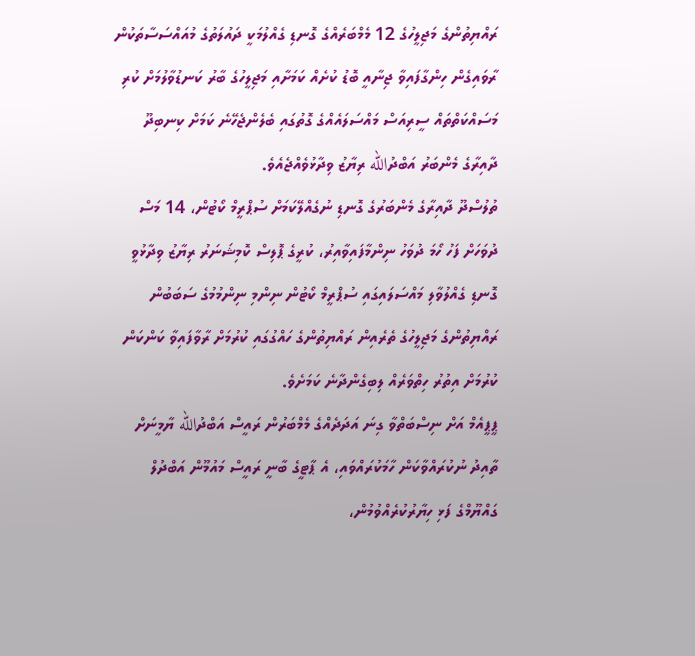ރައްޔިތުންގެ މަޖިލީހުގެ 12 މެމްބަރެއްގެ ގޮނޑި ގެއްލުމަކީ ދައުލަތުގެ މުއައްސަސާތަކުން ރާވައިގެން ހިންގާފައިވާ ޖިނާއީ ބޮޑު ކުށެއް ކަމަށާއި މަޖިލީހުގެ ބާރު ކަނޑުވާލުމަށް ކުރި މަސައްކަތްތައް ސީރިއަސް މައްސަލައެއްގެ ގޮތުގައި ބެލެންޖެހޭނެ ކަމަށް ކިނބިދޫ ދާއިރާގެ މެންބަރު އަބްދުالله ރިޔާޒު ވިދާޅުވެއްޖެއެވެ.
ތުލުސްދޫ ދާއިރާގެ މެންބަރުގެ ގޮނޑި ނުގެއްލޭކަމަށް ސުޕްރީމް ކޯޓުން، 14 މަސް ދުވަހަށް ފަހު ހޯމަ ދުވަހު ނިންމާފައިވާއިރު، ކުރީގެ ޕޮލިސް ކޮމިޝަނަރު ރިޔާޒު ވިދާޅުވީ ގޮނޑި ގެއްލުވާލި މައްސަލައިގައި ސުޕްރީމް ކޯޓުން ނިންމި ނިންމުމުގެ ސަބަބުން ރައްޔިތުންގެ މަޖިލީހުގެ ތެރެއިން ރައްޔިތުންގެ ހައްގުގައި ކުރުމަށް ރާވާފައިވާ ކަންކަން ކުރުމަށް އިތުރު ހިތްވަރެއް ލިބިގެންދާނެ ކަމަށެވެ.
ޕީޕީއެމް އަށް ނިސްބަތްވާ ގިނަ އަދަދެއްގެ މެމްބަރުން ރައީސް އަބްދުالله ޔާމީނަށް ތާއިދު ނުކުރައްވާކަން ހާމަކުރައްވައި، އެ ޕާޓީގެ ބާނީ ރައީސް މައުމޫން އަބްދުލް ގައްޔޫމްގެ ފަޅި ހިޔާރުކުރެއްވުމުން،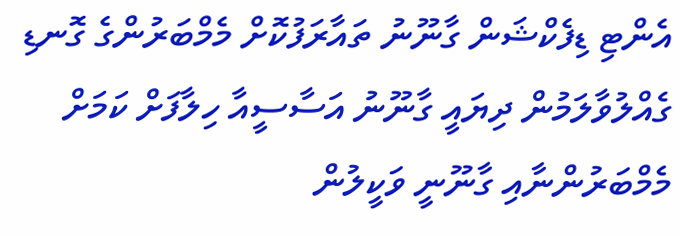އެންޓި ޑިފެކްޝަން ގާނޫނު ތައާރަފުކޮށް މެމްބަރުންގެ ގޮނޑި ގެއްލުވާލަމުން ދިޔައީ ގާނޫނު އަސާސީއާ ހިލާފަށް ކަމަށް މެމްބަރުންނާއި ގާނޫނީ ވަކީލުން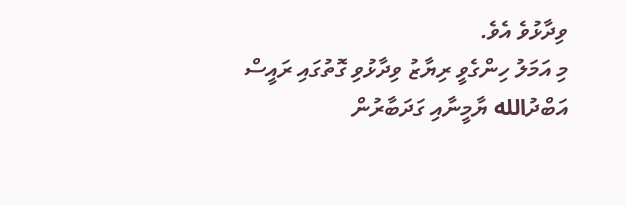ވިދާޅުވެ އެވެ.
މި އަމަލު ހިންގެވީ ރިޔާޒު ވިދާޅުވި ގޮތުގައި ރައީސް އަބްދުالله ޔާމީނާއި ގަދަބާރުން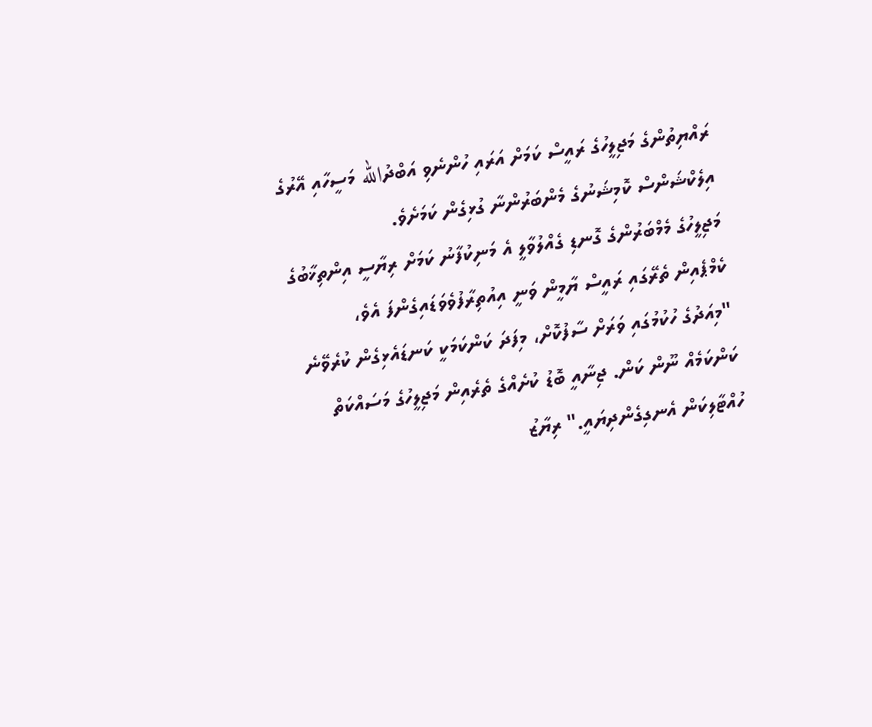ރައްޔިތުންގެ މަޖިލީހުގެ ރައީސް ކަމަށް އަރައި ހުންނެވި އަބްދުالله މަސީހާއި އޭރުގެ އިލެކްޝަންސް ކޮމިޝަނުގެ މެންބަރުންނާ ގުޅިގެން ކަމަށެވެ.
މަޖިލީހުގެ މެމްބަރުންގެ ގޮނޑި ގެއްލުވާލީ އެ މަނިކުފާނު ކަމަށް ރިޔާސީ އިންތިޚާބުގެ ކެމްޕެއިން ތެރޭގައި ރައީސް ޔާމީން ވަނީ އިއުތިރާފުވެވަޑައިގެންފަ އެވެ،
"މިއަދުގެ ހުކުމުގައި ވަރަށް ސާފުކޮށް، މިފަދަ ކަންކަމަކީ ކަނޑައެޅިގެން ކުރެވޭނެ ކަންކަމެއް ނޫން ކަން. ޖިނާއީ ބޮޑު ކުށެއްގެ ތެރެއިން މަޖިލީހުގެ މަސައްކަތް ހުއްޓާލިކަން އެނގިގެންދިޔައީ." ރިޔާޒު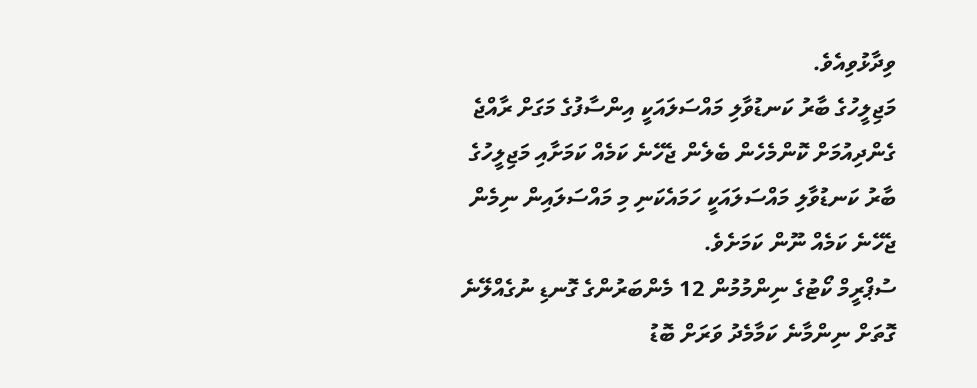ވިދާޅުވިއެވެ.
މަޖިލީހުގެ ބާރު ކަނޑުވާލި މައްސަލައަކީ އިންސާފުގެ މަގަށް ރާއްޖެ ގެންދިއުމަށް ކޮންމެހެން ބެލެން ޖެހޭނެ ކަމެއް ކަމަށާއި މަޖިލީހުގެ ބާރު ކަނޑުވާލި މައްސަލައަކީ ހަމައެކަނި މި މައްސަލައިން ނިމެން ޖެހޭނެ ކަމެއް ނޫން ކަމަށެވެ.
ސުޕްރީމް ކޯޓުގެ ނިންމުމުން 12 މެންބަރުންގެ ގޮނޑި ނުގެއްލޭނެ ގޮތަށް ނިންމާނެ ކަމާމެދު ވަރަށް ބޮޑު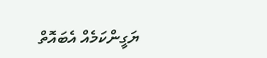ޔަގީންކަމެއް އެބައޮތް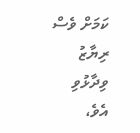ކަމަށް ވެސް ރިޔާޒު ވިދާޅުވި އެވެ،